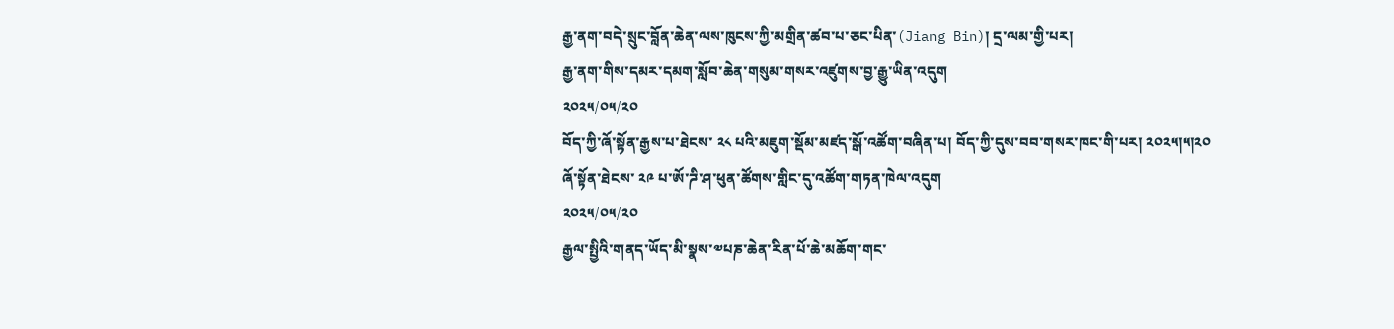རྒྱ་ནག་བདེ་སྲུང་བློན་ཆེན་ལས་ཁུངས་ཀྱི་མགྲིན་ཚབ་པ་ཅང་པིན་(Jiang Bin)། དྲ་ལམ་གྱི་པར།
རྒྱ་ནག་གིས་དམར་དམག་སློབ་ཆེན་གསུམ་གསར་འཛུགས་བྱ་རྒྱུ་ཡིན་འདུག
༢༠༢༥/༠༥/༢༠
བོད་ཀྱི་ཞོ་སྟོན་རྒྱས་པ་ཐེངས་ ༢༨ པའི་མཇུག་སྡོམ་མཛད་སྒོ་འཚོག་བཞིན་པ། བོད་ཀྱི་དུས་བབ་གསར་ཁང་གི་པར། ༢༠༢༥།༥།༢༠
ཞོ་སྟོན་ཐེངས་ ༢༩ པ་ཨོ་ཌི་ཤ་ཕུན་ཚོགས་གླིང་དུ་འཚོག་གཏན་ཁེལ་འདུག
༢༠༢༥/༠༥/༢༠
རྒྱལ་སྤྱིའི་གནད་ཡོད་མི་སྣས་༧པཎ་ཆེན་རིན་པོ་ཆེ་མཆོག་གང་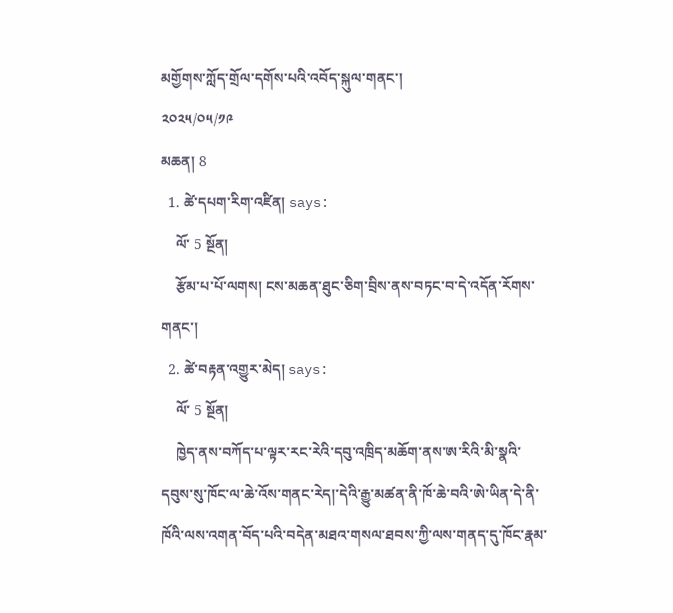མགྱོགས་ཀློད་གྲོལ་དགོས་པའི་འབོད་སྐུལ་གནང་།
༢༠༢༥/༠༥/༡༩
མཆན། 8
  1. ཚེ་དཔག་རིག་འཛིན། says:
    ལོ་ 5 སྔོན།
    རྩོམ་པ་པོ་ལགས། ངས་མཆན་ཐུང་ཅིག་བྲིས་ནས་བཏང་བ་དེ་འདོན་རོགས་གནང་།
  2. ཚེ་བརྟན་འགྱུར་མེད། says:
    ལོ་ 5 སྔོན།
    ཁྱེད་ནས་བཀོད་པ་ལྟར་རང་རེའི་དབུ་འཁྲིད་མཆོག་ནས་ཨ་རིའི་མི་སྣའི་དབུས་སུ་ཁོང་ལ་ཆེ་འོས་གནང་རེད།་དེའི་རྒྱུ་མཚན་ནི་ཁོ་ཆེ་བའི་ཨེ་ཡིན་དེ་ནི་ཁོའི་ལས་འགན་བོད་པའི་བདེན་མཐའ་གསལ་ཐབས་ཀྱི་ལས་གནད་དུ་ཁོང་རྣམ་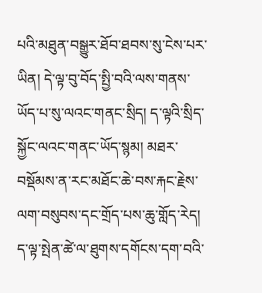པའི་མཐུན་བསྒྱུར་ཐོབ་ཐབས་སུ་ངེས་པར་ཡིན། དེ་ལྟ་བུ་བོད་སྤྱི་བའི་ལས་གནས་ཡོད་པ་སུ་ལའང་གནང་སྲིད། ད་ལྟའི་སྲིད་སྐྱོང་ལའང་གནང་ཡོད་སྙམ། མཐར་བསྡོམས་ན་རང་མཐོང་ཆེ་བས་རྐང་རྗེས་ལག་བསུབས་དང་གྲོད་པས་ཆུ་གློད་རེད། ད་ལྟ་སྤེན་ཚེ་ལ་ཐུགས་དགོངས་དག་བའི་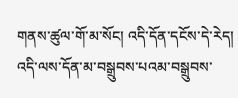གནས་ཚུལ་གོ་མ་སོང། འདི་དོན་དངོས་དེ་རེད། འདི་ལས་དོན་མ་བསྒྲུབས་པའམ་བསྒྲུབས་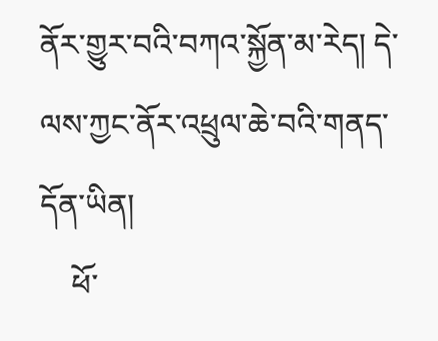ནོར་གྱུར་བའི་བཀའ་སྐྱོན་མ་རེད། དེ་ལས་ཀྱང་ནོར་འཕྲུལ་ཆེ་བའི་གནད་དོན་ཡིན།
    ཕོ་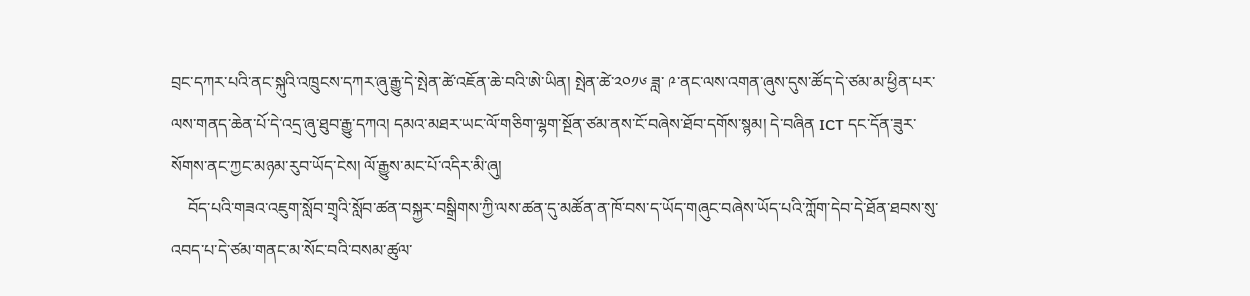བྲང་དཀར་པའི་ནང་སྐུའི་འཁྲུངས་དཀར་ཞུ་རྒྱུ་དེ་སྤེན་ཚེ་འཇོན་ཆེ་བའི་ཨེ་ཡིན། སྤེན་ཚེ་༢༠༡༦ ཟླ་ ༩་ནང་ལས་འགན་ཞུས་དུས་ཚོད་དེ་ཙམ་མ་ཕྱིན་པར་ལས་གནད་ཆེན་པོ་དེ་འདྲ་ཞུ་ཐུབ་རྒྱུ་དཀའ། དམའ་མཐར་ཡང་ལོ་གཅིག་ལྷག་སྔོན་ཙམ་ནས་ངོ་བཞེས་ཐོབ་དགོས་སྙམ། དེ་བཞིན ICT དང་དོན་ཟུར་སོགས་ནང་ཀྱང་མཉམ་རུབ་ཡོད་ངེས། ལོ་རྒྱུས་མང་པོ་འདིར་མི་ཞུ།
    བོད་པའི་གཟའ་འཇུག་སློབ་གྲྭའི་སློབ་ཚན་བསྐྱར་བསྒྲིགས་ཀྱི་ལས་ཚན་དུ་མཚོན་ན་ཁོ་བས་ད་ཡོད་གཞུང་བཞེས་ཡོད་པའི་ཀློག་དེབ་དེ་ཐོན་ཐབས་སུ་འབད་པ་དེ་ཙམ་གནང་མ་སོང་བའི་བསམ་ཚུལ་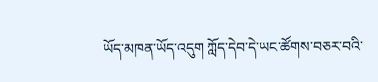ཡོད་མཁན་ཡོད་འདུག ཀློད་དེབ་དེ་ཡང་ཚོགས་བཅར་བའི་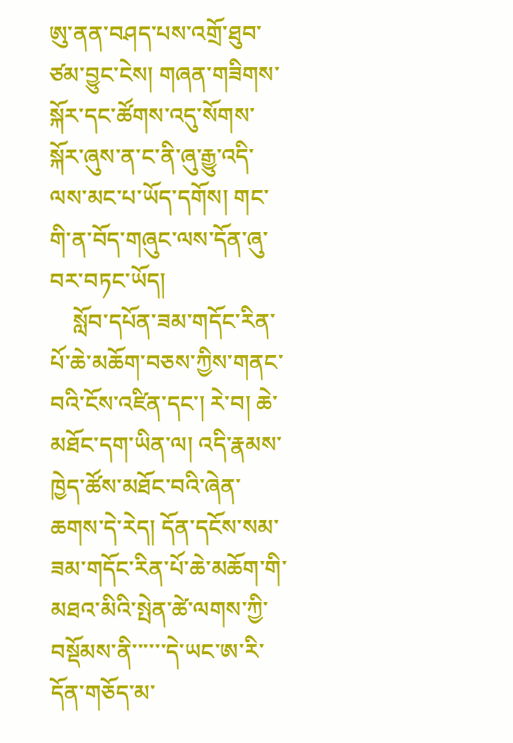ཨུ་ནན་བཤད་པས་འགྲོ་ཐུབ་ཙམ་བྱུང་ངེས། གཞན་གཟིགས་སྐོར་དང་ཚོགས་འདུ་སོགས་སྐོར་ཞུས་ན་ང་ནི་ཞུ་རྒྱུ་འདི་ལས་མང་པ་ཡོད་དགོས། གང་གི་ན་བོད་གཞུང་ལས་དོན་ཞུ་བར་བཏང་ཡོད།
    སློབ་དཔོན་ཟམ་གདོང་རིན་པོ་ཆེ་མཆོག་བཅས་ཀྱིས་གནང་བའི་ངོས་འཛིན་དང་། རེ་བ། ཆེ་མཐོང་དག་ཡིན་ལ། འདི་རྣམས་ཁྱེད་ཚོས་མཐོང་བའི་ཞེན་ཆགས་དེ་རེད། དོན་དངོས་སམ་ཟམ་གདོང་རིན་པོ་ཆེ་མཆོག་གི་མཐའ་མིའི་སྤེན་ཚེ་ལགས་ཀྱི་བསྡོམས་ནི་་་་་་དེ་ཡང་ཨ་རི་དོན་གཅོད་མ་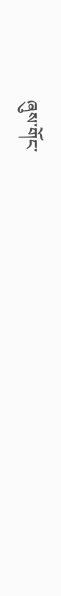ཞུས་གོང་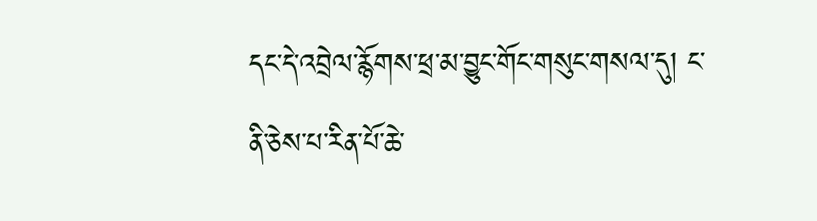དང་དེ་འབྲེལ་རྙོགས་ཕྲ་མ་བྱུང་གོང་གསུང་གསལ་དུ། ང་ནི་ཅེས་པ་རིན་པོ་ཆེ་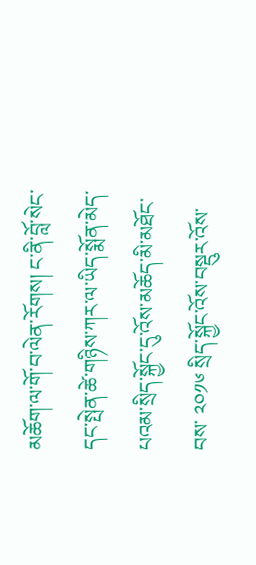མཆོག་ལ་གོ་བ་ལེན་རོགས། ང་ནི་བློ་སེང་དང་སྤེན་ཚེ་གཉིས་ཀར་ལ་ཡིད་སྨོན་མེད་པའམ་སྲིད་སྐྱོང་དུ་འོས་མཆོད་མི་མཐོང་བས་ ༢༠༡༦ སྲིད་སྐྱོང་འོས་བསྡུར་འོས་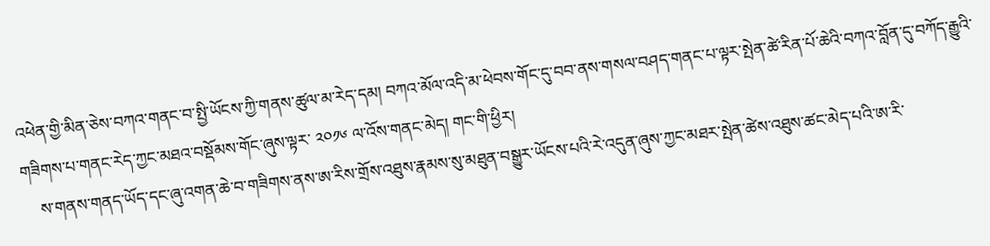འཕེན་གྱི་མིན་ཅེས་བཀའ་གནང་བ་སྤྱི་ཡོངས་ཀྱི་གནས་ཚུལ་མ་རེད་དམ། བཀའ་མོལ་འདི་མ་ཕེབས་གོང་དུ་བབ་ནས་གསལ་བཤད་གནང་པ་ལྟར་སྤེན་ཚེ་རིན་པོ་ཆེའི་བཀའ་བློན་དུ་བཀོད་རྒྱུའི་གཟིགས་པ་གནང་རེད་ཀྱང་མཐའ་བསྡོམས་གོང་ཞུས་ལྟར་ ༢༠༡༦ ལ་འོས་གནང་མེད། གང་གི་ཕྱིར།
    ས་གནས་གནད་ཡོད་དང་ཞུ་འགན་ཆེ་བ་གཟིགས་ནས་ཨ་རིས་གྲོས་འཐུས་རྣམས་སུ་མཐུན་བསྒྱུར་ཡོངས་པའི་རེ་འདུན་ཞུས་ཀྱང་མཐར་སྤེན་ཚེས་འཐུས་ཚང་མེད་པའི་ཨ་རི་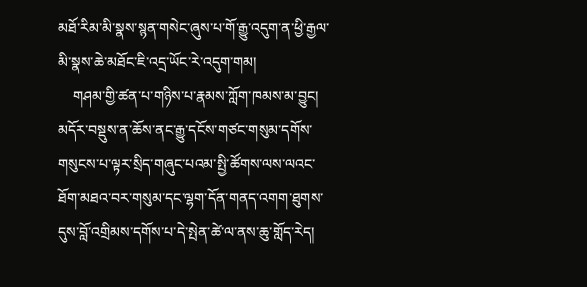མཐོ་རིམ་མི་སྣས་སྙན་གསེང་ཞུས་པ་གོ་རྒྱུ་འདུག་ན་ཕྱི་རྒྱལ་མི་སྣས་ཆེ་མཐོང་ཇི་འདྲ་ཡོང་རེ་འདུག་གམ།
    གཤམ་གྱི་ཚན་པ་གཉིས་པ་རྣམས་ཀློག་ཁམས་མ་བྱུང། མདོར་བསྡུས་ན་ཆོས་ནང་རྒྱུ་དངོས་གཙང་གསུམ་དགོས་གསུངས་པ་ལྟར་སྲིད་གཞུང་པའམ་སྤྱི་ཚོགས་ལས་ལའང་ཐོག་མཐའ་བར་གསུམ་དང་ལྷག་དོན་གནད་འགག་ཐུགས་དུས་བློ་འགྲིམས་དགོས་པ་དེ་སྤེན་ཚེ་ལ་ནས་ཆུ་གློད་རེད།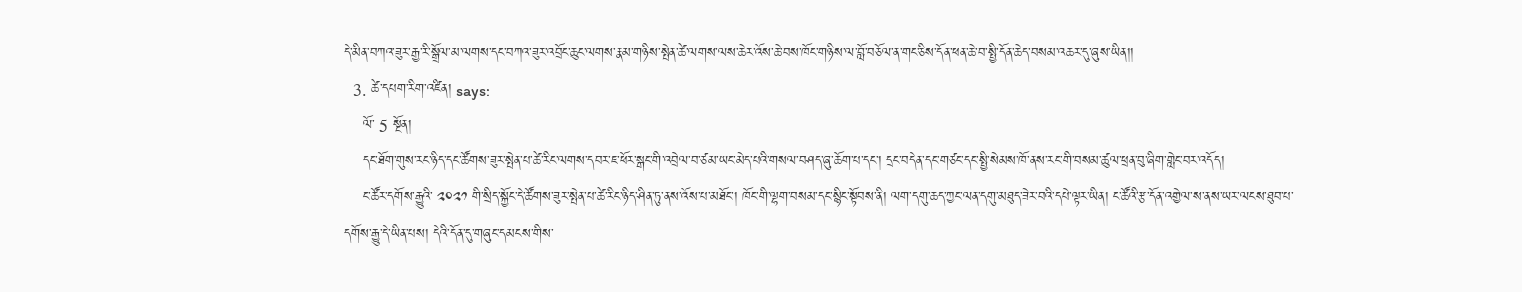དེ་མིན་བཀའ་ཟུར་རྒྱ་རི་སྒྲོལ་མ་ལགས་དང་བཀའ་ཟུར་འབྲོང་ཆུང་ལགས་རྣམ་གཉིས་སྤེན་ཚེ་ལགས་ལས་ཆེར་འོས་ཆེ་བས་ཁོང་གཉིས་ལ་བློ་བཅོལ་ན་གང་ཅིས་དོན་ཕན་ཆེ་བ་སྤྱི་དོན་ཆེད་བསམ་འཆར་དུ་ཞུས་ཡིན།།
  3. ཚེ་དཔག་རིག་འཛིན། says:
    ལོ་ 5 སྔོན།
    དང་ཐོག་གུས་རང་ཉིད་དང་ཚོགས་ཟུར་སྤེན་པ་ཚེ་རིང་ལགས་དབར་ཇ་ཕོར་སྒང་གི་འབྲེལ་བ་ཙམ་ཡང་མེད་པའི་གསལ་བཤད་ཞུ་ཆོག་པ་དང་། དྲང་བདེན་དང་གཙང་དང་སྤྱི་སེམས་ཁོ་ནས་རང་གི་བསམ་ཚུལ་ཕྲན་བུ་ཞིག་གླེང་བར་འདོད།
    ང་ཚོར་དགོས་རྒྱུའི་ ༢༠༢༡ གི་སྲིད་སྐྱོང་དེ་ཚོགས་ཟུར་སྤེན་པ་ཚེ་རིང་ཉིད་ཤིན་ཏུ་ནས་འོས་པ་མཐོང་། ཁོང་གི་ལྷག་བསམ་དང་སྙིང་སྟོབས་ནི། ལག་དགུ་ཆད་ཀྱང་ལན་དགུ་མཐུད་ཟེར་བའི་དཔེ་ལྟར་ཡིན། ང་ཚོའི་རྩ་དོན་འགྱེལ་ས་ནས་ཡར་ལངས་ཐུབ་པ་དགོས་རྒྱུ་དེ་ཡིན་པས། དེའི་དོན་དུ་གཞུང་དམངས་གིས་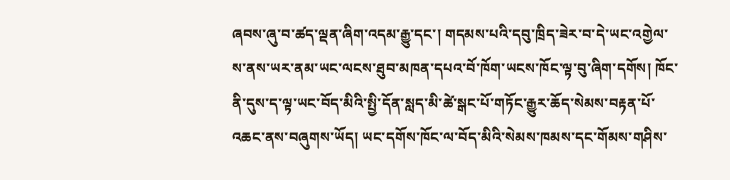ཞབས་ཞུ་བ་ཚད་ལྡན་ཞིག་འདམ་རྒྱུ་དང་། གདམས་པའི་དབུ་ཁྲིད་ཟེར་བ་དེ་ཡང་འགྱེལ་ས་ནས་ཡར་ནམ་ཡང་ལངས་ཐུབ་མཁན་དཔའ་བོ་ཁོག་ཡངས་ཁོང་ལྟ་བུ་ཞིག་དགོས། ཁོང་ནི་དུས་ད་ལྟ་ཡང་བོད་མིའི་སྤྱི་དོན་སླད་མི་ཚེ་སྒང་པོ་གཏོང་རྒྱུར་ཆོད་སེམས་བརྟན་པོ་འཆང་ནས་བཞུགས་ཡོད། ཡང་དགོས་ཁོང་ལ་བོད་མིའི་སེམས་ཁམས་དང་གོམས་གཤིས་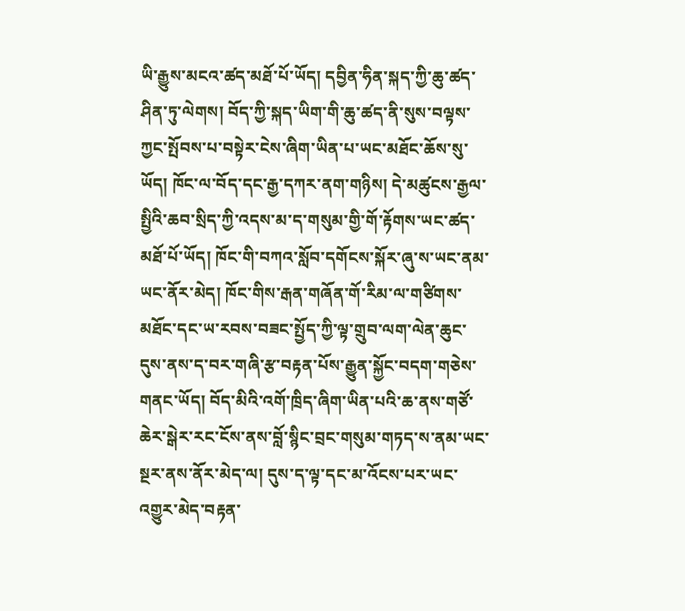ཡི་རྒྱུས་མངའ་ཚད་མཐོ་པོ་ཡོད། དབྱིན་ཧིན་སྐད་ཀྱི་ཆུ་ཚད་ཤིན་ཏུ་ལེགས། བོད་ཀྱི་སྐད་ཡིག་གི་ཆུ་ཚད་ནི་སུས་བལྟས་ཀྱང་སྤོབས་པ་བསྟེར་ངེས་ཞིག་ཡིན་པ་ཡང་མཐོང་ཆོས་སུ་ཡོད། ཁོང་ལ་བོད་དང་རྒྱ་དཀར་ནག་གཉིས། དེ་མཚུངས་རྒྱལ་སྤྱིའི་ཆབ་སྲིད་ཀྱི་འདས་མ་ད་གསུམ་གྱི་གོ་རྟོགས་ཡང་ཚད་མཐོ་པོ་ཡོད། ཁོང་གི་བཀའ་སློབ་དགོངས་སྐོར་ཞུ་ས་ཡང་ནམ་ཡང་ནོར་མེད། ཁོང་གིས་རྒན་གཞོན་གོ་རིམ་ལ་གཙིགས་མཐོང་དང་ཡ་རབས་བཟང་སྤྱོད་ཀྱི་ལྟ་གྲུབ་ལག་ལེན་ཆུང་དུས་ནས་ད་བར་གཞི་རྩ་བརྟན་པོས་རྒྱུན་སྐྱོང་བདག་གཅེས་གནང་ཡོད། བོད་མིའི་འགོ་ཁྲིད་ཞིག་ཡིན་པའི་ཆ་ནས་གཙོ་ཆེར་སྒེར་རང་ངོས་ནས་བློ་སྙིང་བྲང་གསུམ་གཏད་ས་ནམ་ཡང་སྔར་ནས་ནོར་མེད་ལ། དུས་ད་ལྟ་དང་མ་འོངས་པར་ཡང་འགྱུར་མེད་བརྟན་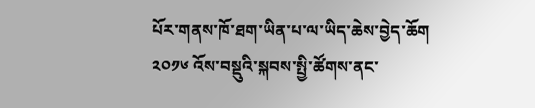པོར་གནས་ཁོ་ཐག་ཡིན་པ་ལ་ཡིད་ཆེས་བྱེད་ཆོག ༢༠༡༦ འོས་བསྡུའི་སྐབས་སྤྱི་ཚོགས་ནང་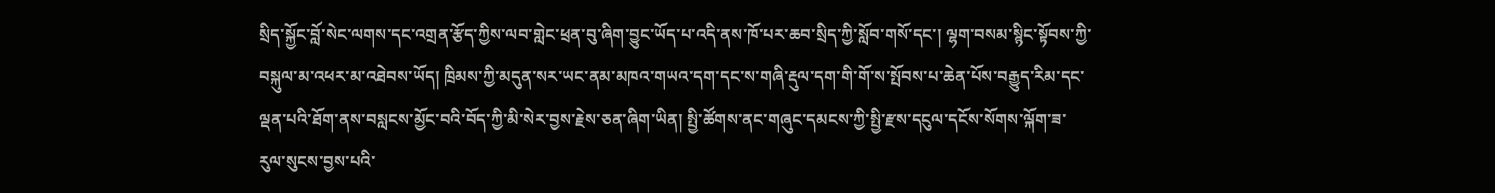སྲིད་སྐྱོང་བློ་སེང་ལགས་དང་འགྲན་རྩོད་ཀྱིས་ལབ་གླེང་ཕྲན་བུ་ཞིག་བྱུང་ཡོད་པ་འདི་ནས་ཁོ་པར་ཆབ་སྲིད་ཀྱི་སློབ་གསོ་དང་། ལྷག་བསམ་སྙིང་སྟོབས་ཀྱི་བསྐུལ་མ་འཕར་མ་འཐེབས་ཡོད། ཁྲིམས་ཀྱི་མདུན་སར་ཡང་ནམ་མཁའ་གཡའ་དག་དང་ས་གཞི་རྡུལ་དག་གི་གོ་ས་སྤོབས་པ་ཆེན་པོས་བརྒྱུད་རིམ་དང་ལྡན་པའི་ཐོག་ནས་བསླངས་མྱོང་བའི་བོད་ཀྱི་མི་སེར་བྱས་རྗེས་ཅན་ཞིག་ཡིན། སྤྱི་ཚོགས་ནང་གཞུང་དམངས་ཀྱི་སྤྱི་རྫས་དངུལ་དངོས་སོགས་ལྐོག་ཟ་རུལ་སུངས་བྱས་པའི་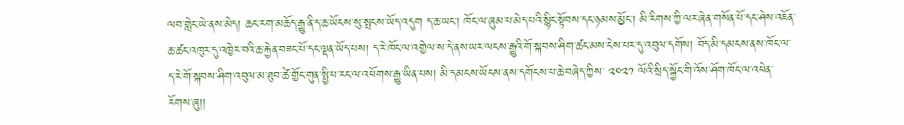ལབ་གླེང་ཡེ་ནས་མེད། ཆང་རག་མཆོད་རྒྱུ་ནི་ད་ཆ་ཡོངས་སུ་སྤངས་ཡོད་འདུག ད་ཆ་ཡང་། ཁོང་ལ་ཞུམ་པ་མེད་པའི་སྙིང་སྟོབས་དང་ཉམས་མྱོང་། མི་རིགས་ཀྱི་ལར་ཞེན་གསོན་པོ་དང་ཤེས་འཇོན་ཆ་ཚང་འཁུར་དུ་འཁྱེར་བའི་ཆ་རྐྱེན་བཟང་པོ་དང་ལྡན་ཡོད་པས། ད་རེ་ཁོང་ལ་འགྱེལ་ས་དེ་ནས་ཡར་ལངས་རྒྱུའི་གོ་སྐབས་ཤིག་ཚང་མས་ངེས་པར་དུ་འབུལ་དགོས། བོད་མི་དམངས་ནས་ཁོང་ལ་ད་རེ་གོ་སྐབས་ཤིག་འབུལ་མ་ཐུབ་ཚེ་གྱོང་གུན་སྤྱི་པ་རང་ལ་འཕོགས་རྒྱུ་ཡིན་པས། མི་དམངས་ཡོངས་ནས་དགོངས་པ་ཆེ་བཞེད་ཀྱིས་ ༢༠༢༡ ལོའི་སྲིད་སྐྱོང་གི་འོས་ཤོག་ཁོང་ལ་འཕེན་རོགས་ཞུ།།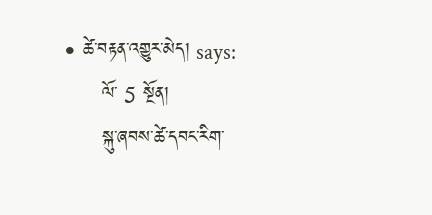• ཚེ་བརྟན་འགྱུར་མེད། says:
      ལོ་ 5 སྔོན།
      སྐུ་ཞབས་ཚེ་དབང་རིག་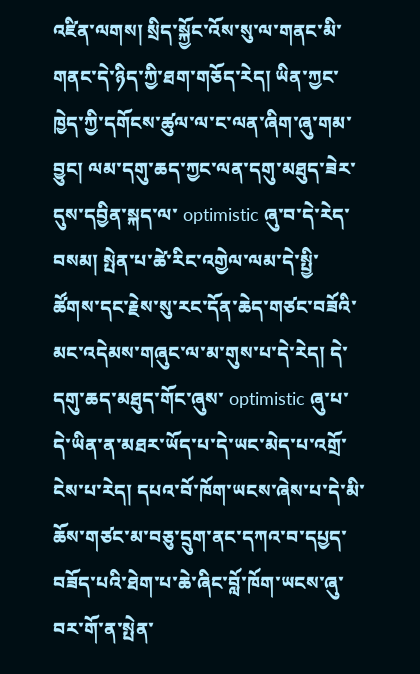འཛིན་ལགས། སྲིད་སྐྱོང་འོས་སུ་ལ་གནང་མི་གནང་དེ་ཉིད་ཀྱི་ཐག་གཅོད་རེད། ཡིན་ཀྱང་ཁྱེད་ཀྱི་དགོངས་ཚུལ་ལ་ང་ལན་ཞིག་ཞུ་གམ་བྱུང། ལམ་དགུ་ཆད་ཀྱང་ལན་དགུ་མཐུད་ཟེར་དུས་དབྱིན་སྐད་ལ་ optimistic ཞུ་བ་དེ་རེད་བསམ། སྤེན་པ་ཚེ་རིང་འགྱེལ་ལམ་དེ་སྤྱི་ཚོགས་དང་རྗེས་སུ་རང་དོན་ཆེད་གཙང་བཟོའི་མང་འདེམས་གཞུང་ལ་མ་གུས་པ་དེ་རེད། དེ་དགུ་ཆད་མཐུད་གོང་ཞུས་ optimistic ཞུ་པ་དེ་ཡིན་ན་མཐར་ཡོད་པ་དེ་ཡང་མེད་པ་འགྲོ་ངེས་པ་རེད། དཔའ་བོ་ཁོག་ཡངས་ཞེས་པ་དེ་མི་ཆོས་གཙང་མ་བཅུ་དྲུག་ནང་དཀའ་བ་དཔྱད་བཟོད་པའི་ཐེག་པ་ཆེ་ཞིང་བློ་ཁོག་ཡངས་ཞུ་བར་གོ་ན་སྤེན་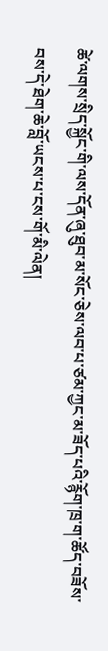ཚེ་ལགས་སྲིད་སྐྱོང་གི་ལས་དོན་ཞུ་ཐུབ་མ་སོང་ཅེས་ལབ་པ་ཙམ་ཀྱང་མ་ཟོད་པའི་རྙོག་ཁྲ་ག་ཚོད་བཟོས་བས་དེ་ཐེག་ཆེ་བློ་ཡངས་པ་ངས་གོ་མི་ལེན།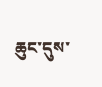ཆུང་དུས་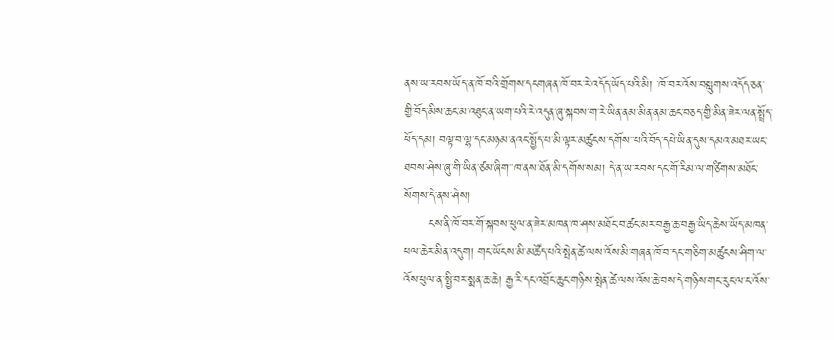ནས་ཡ་རབས་ཡོད་ན་ཁོ་བའི་གྲོགས་དངགཞན་ཁོ་བར་རེ་འདོད་ཡོད་པའི་མི། ་ཁོ་བར་འོས་བསླུགས་འདོད་ཅན་གྱི་བོད་མིས་ཆང་མ་འཐུང་ན་ཡག་པའི་རེ་འདུན་ཞུ་སྐབས་ག་རེ་ཡིན་ནམ་མིན་ནམ་ཆང་བཅད་གྱི་མིན་ཟེར་ལན་སྤྲོད་ཕོད་དམ། བལྟ་བ་ལྷ་དང་མཉམ་ནའང་སྤྱོད་པ་མི་ལྟར་མཚུངས་དགོས་་པའི་བོད་དཔེ་ཡིན་དུས་དམའ་མཐར་ཡང་ཐབས་ཤེས་ཞུ་གི་ཡིན་ཙམ་ཞིག་་ཁ་ནས་ཐོན་མི་དགོས་སམ། དེ་ན་ཡ་རབས་དང་གོ་རིམ་ལ་གཙིགས་མཐོང་སོགས་དེ་ནས་ཤེས།
      ངས་ནི་ཁོ་བར་གོ་སྐབས་ཕུལ་ན་ཟེར་མཁན་ཁ་ཤས་མཐོང་བ་ཚང་མར་བརྒྱ་ཆ་བརྒྱ་ཡིད་ཆེས་ཡོད་མཁན་ཕལ་ཆེར་མིན་འདུག། གང་ཡོངས་མི་མཚོད་པའི་སྤེན་ཚེ་ལས་འོས་མི་གཞན་ཁོ་བ་དང་གཅིག་མཚུངས་ཤིག་ལ་འོས་ཕུལ་ན་སྤྱི་བར་སྨན་ཆ་ཆེ། རྒྱ་རི་དང་འབྲོང་ཆུང་གཉིས་སྤེན་ཚེ་ལས་འོས་ཆེ་བས་དེ་གཉིས་གང་རུང་ལ་ང་འོས་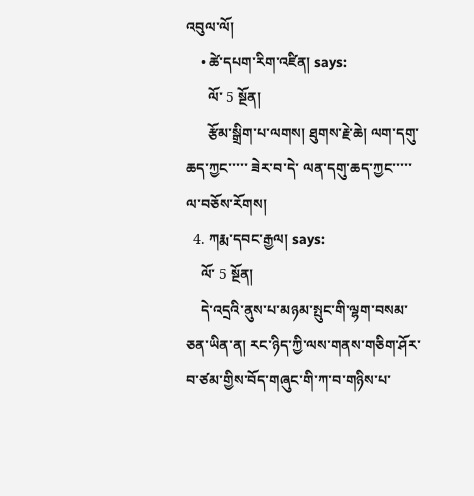འབུལ་ལོ།
    • ཚེ་དཔག་རིག་འཛིན། says:
      ལོ་ 5 སྔོན།
      རྩོམ་སྒྲིག་པ་ལགས། ཐུགས་རྗེ་ཆེ། ལག་དགུ་ཆད་ཀྱང་་་་་ ཟེར་བ་དེ་ ལན་དགུ་ཆད་ཀྱང་་་་་ལ་བཅོས་རོགས།
  4. ཀརྨ་དབང་རྒྱལ། says:
    ལོ་ 5 སྔོན།
    དེ་འདྲའི་ནུས་པ་མཉམ་སྤུང་གི་ལྷག་བསམ་ཅན་ཡིན་ན། རང་ཉིད་ཀྱི་ལས་གནས་གཅིག་ཤོར་བ་ཙམ་གྱིས་བོད་གཞུང་གི་ཀ་བ་གཉིས་པ་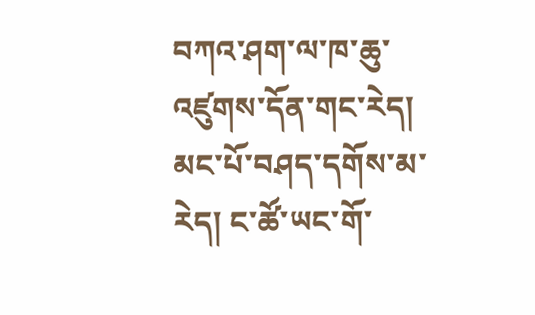བཀའ་ཤག་ལ་ཁ་ཆུ་འཛུགས་དོན་གང་རེད། མང་པོ་བཤད་དགོས་མ་རེད། ང་ཚོ་ཡང་གོ་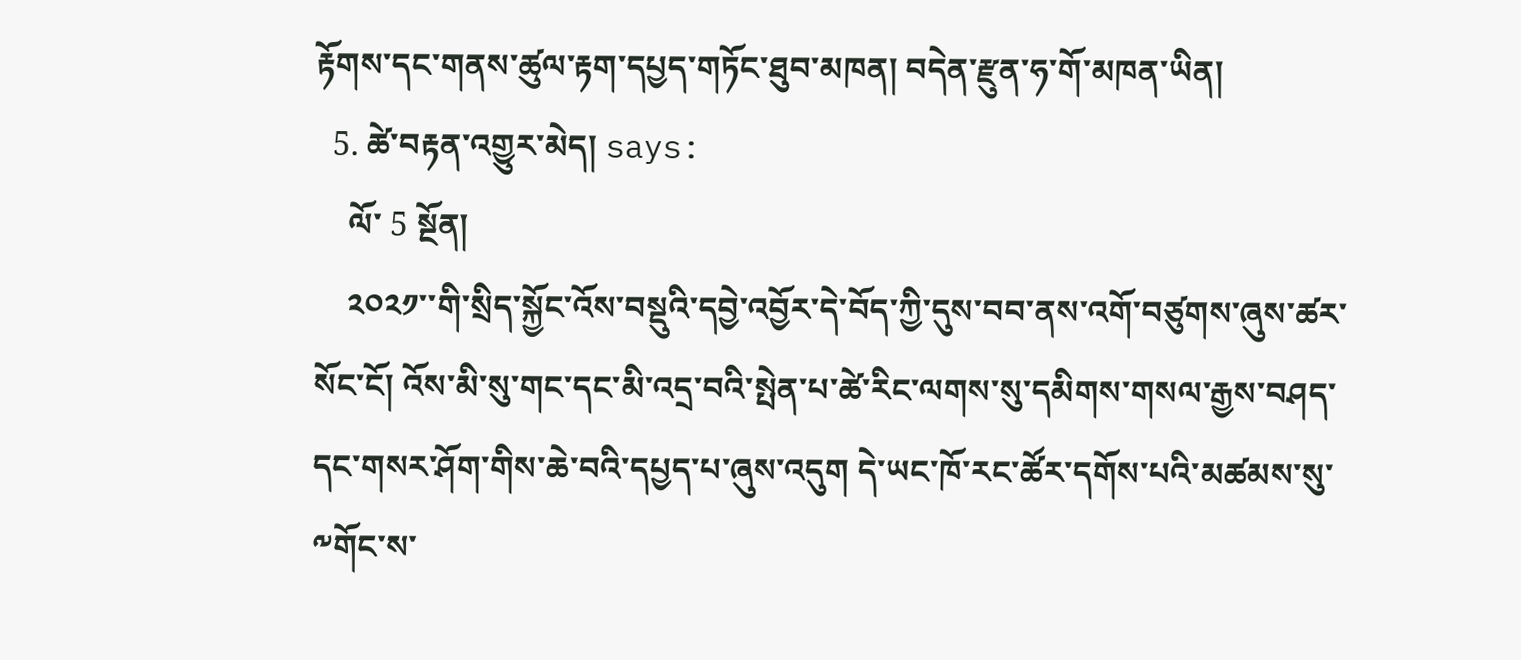རྟོགས་དང་གནས་ཚུལ་རྟག་དཔྱད་གཏོང་ཐུབ་མཁན། བདེན་རྫུན་ཧ་གོ་མཁན་ཡིན།
  5. ཚེ་བརྟན་འགྱུར་མེད། says:
    ལོ་ 5 སྔོན།
    ༢༠༢༡་་གི་སྲིད་སྐྱོང་འོས་བསྡུའི་དབྱེ་འབྱོར་དེ་བོད་ཀྱི་དུས་བབ་ནས་འགོ་བཙུགས་ཞུས་ཚར་སོང་ངོ། འོས་མི་སུ་གང་དང་མི་འདྲ་བའི་སྤེན་པ་ཚེ་རིང་ལགས་སུ་དམིགས་གསལ་རྒྱས་བཤད་དང་གསར་ཤོག་གིས་ཆེ་བའི་དཔྱད་པ་ཞུས་འདུག དེ་ཡང་ཁོ་རང་ཚོར་དགོས་པའི་མཚམས་སུ་༸གོང་ས་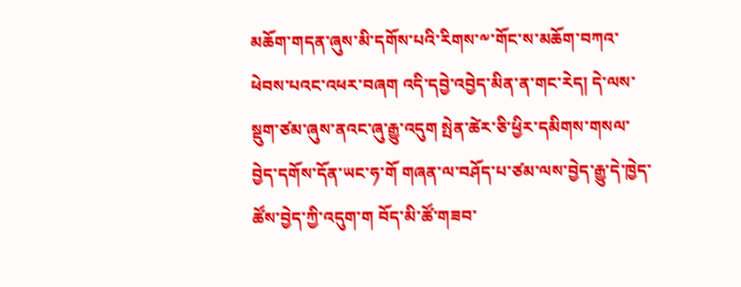མཆོག་གདན་ཞུས་མི་དགོས་པའི་རིགས་༸་གོང་ས་མཆོག་བཀའ་ཕེབས་པའང་འཕར་བཞག འདི་དབྱེ་འབྱེད་མིན་ན་གང་རེད། དེ་ལས་སྡུག་ཙམ་ཞུས་ནའང་ཞུ་རྒྱུ་འདུག སྤེན་ཚེར་ཅི་ཕྱིར་དམིགས་གསལ་བྱེད་དགོས་དོན་ཡང་ཧ་གོ གཞན་ལ་བཤོད་པ་ཙམ་ལས་བྱེད་རྒྱུ་དེ་ཁྱེད་ཚོས་བྱེད་ཀྱི་འདུག་ག བོད་མི་ཚོ་གཟབ་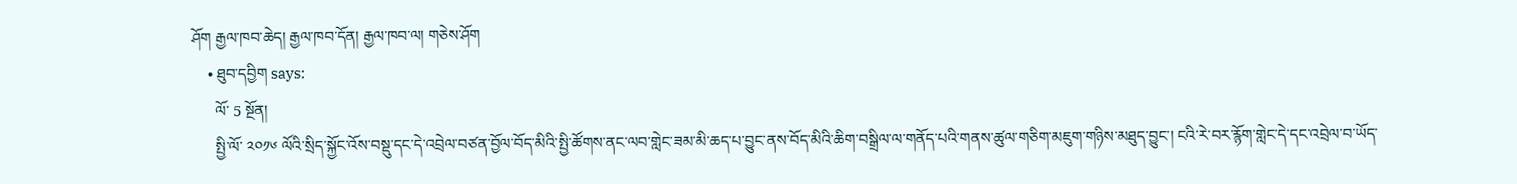ཤོག རྒྱལ་ཁབ་ཆེད། རྒྱལ་ཁབ་དོན། རྒྱལ་ཁབ་ལ། གཅེས་ཤོག
    • ཐུབ་དབྱིག says:
      ལོ་ 5 སྔོན།
      སྤྱི་ལོ་ ༢༠༡༦ ལོའི་སྲིད་སྐྱོང་འོས་བསྡུ་དང་དེ་འབྲེལ་བཙན་བྱོལ་བོད་མིའི་སྤྱི་ཚོགས་ནང་ལབ་གླེང་ཟམ་མི་ཆད་པ་བྱུང་ནས་བོད་མིའི་ཆིག་བསྒྲིལ་ལ་གནོད་པའི་གནས་ཚུལ་གཅིག་མཇུག་གཉིས་མཐུད་བྱུང་། ངའི་རེ་བར་རྙོག་གླེང་དེ་དང་འབྲེལ་བ་ཡོད་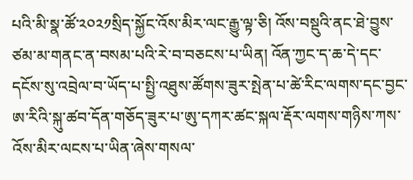པའི་མི་སྣ་ཚོ་༢༠༢༡སྲིད་སྐྱོང་འོས་མིར་ལང་རྒྱུ་ལྟ་ཅི། འོས་བསྡུའི་ནང་ཐེ་བྱུས་ཙམ་མ་གནང་ན་བསམ་པའི་རེ་བ་བཅངས་པ་ཡིན། འོན་ཀྱང་ད་ཆ་དེ་དང་དངོས་སུ་འབྲེལ་བ་ཡོད་པ་སྤྱི་འཐུས་ཚོགས་ཟུར་སྤེན་པ་ཚེ་རིང་ལགས་དང་བྱང་ཨ་རིའི་སྐུ་ཚབ་དོན་གཅོད་ཟུར་པ་ཨུ་དཀར་ཚང་སྐལ་རྡོར་ལགས་གཉིས་ཀས་འོས་མིར་ལངས་པ་ཡིན་ཞེས་གསལ་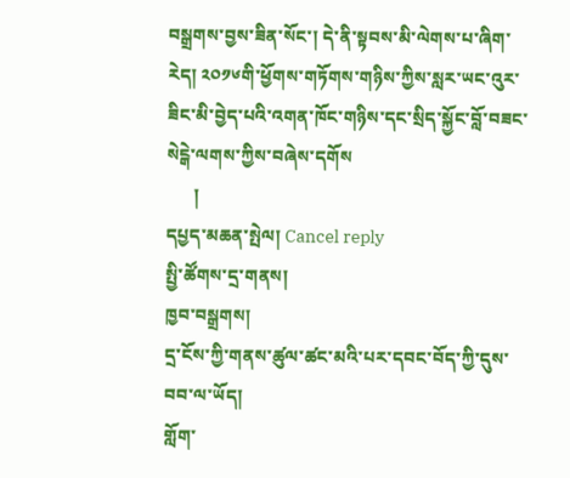བསྒྲགས་བྱས་ཟིན་སོང་། དེ་ནི་སྟབས་མི་ལེགས་པ་ཞིག་རེད། ༢༠༡༦གི་ཕྱོགས་གཏོགས་གཉིས་ཀྱིས་སླར་ཡང་འུར་ཟིང་མི་བྱེད་པའི་འགན་ཁོང་གཉིས་དང་སྲིད་སྐྱོང་བློ་བཟང་སེངྒེ་ལགས་ཀྱིས་བཞེས་དགོས
      །
དཔྱད་མཆན་སྤེལ། Cancel reply
སྤྱི་ཚོགས་དྲ་གནས།
ཁྱབ་བསྒྲགས།
དྲ་ངོས་ཀྱི་གནས་ཚུལ་ཚང་མའི་པར་དབང་བོད་ཀྱི་དུས་བབ་ལ་ཡོད།
གློག་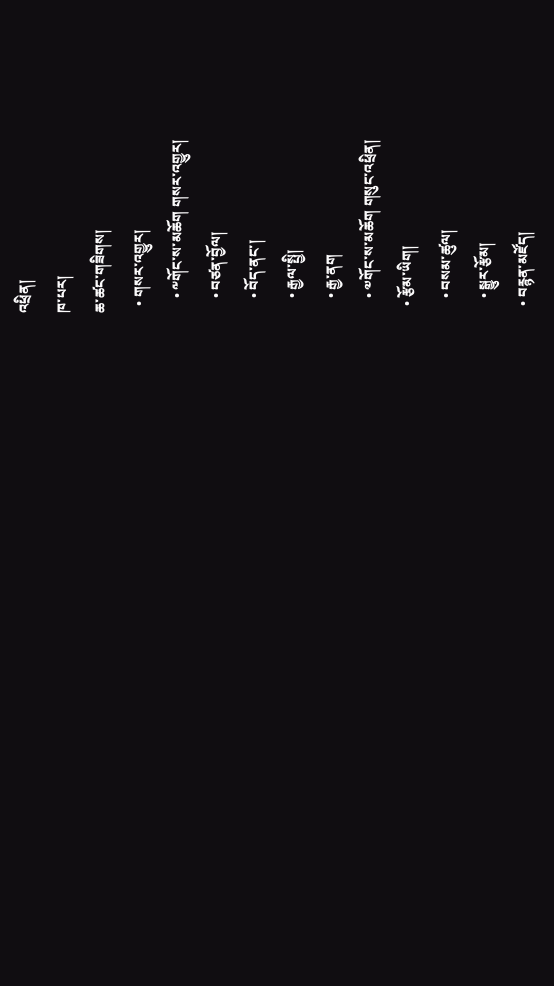འཕྲིན།
ཁ་པར།
ཆ་ཚང་གཟིགས།
  • གསར་འགྱུར།
    • ༸གོང་ས་མཆོག གསར་འགྱུར།
    • བཙན་བྱོལ།
    • བོད་ནང་།
    • རྒྱལ་སྤྱི།
    • རྒྱ་ནག
    • ༧གོང་ས་མཆོག གསུང་འཕྲིན།
  • རྩོམ་ཡིག།
    • བསམ་ཚུལ།
    • སྒྱུར་རྩོམ།
  • བརྙན་མཛོད།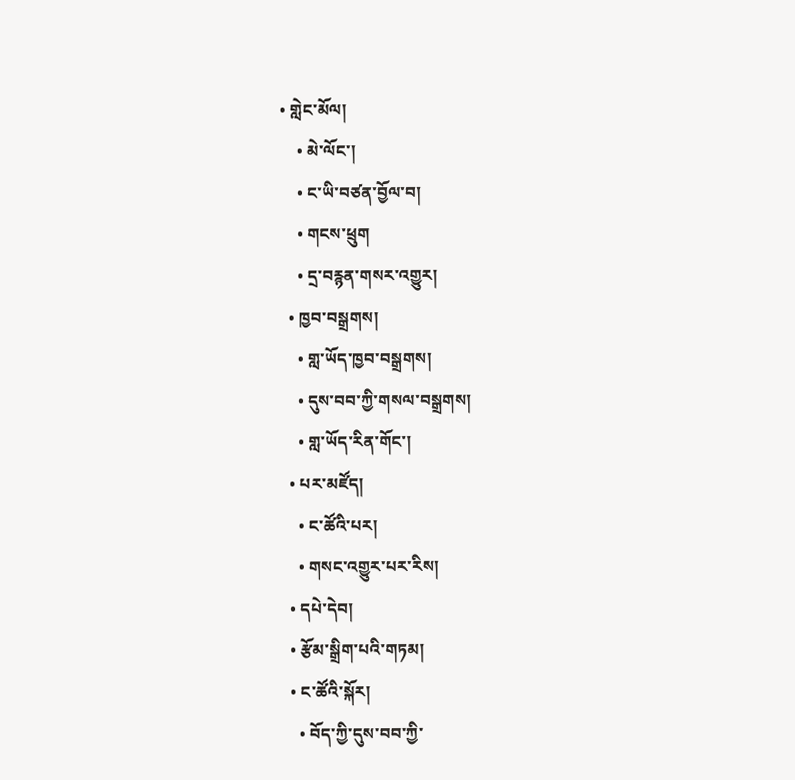• གླེང་མོལ།
    • མེ་ལོང་།
    • ང་ཡི་བཙན་བྱོལ་བ།
    • གངས་ཕྲུག
    • དྲ་བརྙན་གསར་འགྱུར།
  • ཁྱབ་བསྒྲགས།
    • གླ་ཡོད་ཁྱབ་བསྒྲགས།
    • དུས་བབ་ཀྱི་གསལ་བསྒྲགས།
    • གླ་ཡོད་རིན་གོང་།
  • པར་མཛོད།
    • ང་ཚོའི་པར།
    • གསང་འགྱུར་པར་རིས།
  • དཔེ་དེབ།
  • རྩོམ་སྒྲིག་པའི་གཏམ།
  • ང་ཚོའི་སྐོར།
    • བོད་ཀྱི་དུས་བབ་ཀྱི་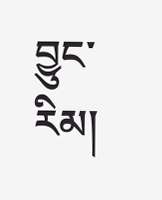བྱུང་རིམ།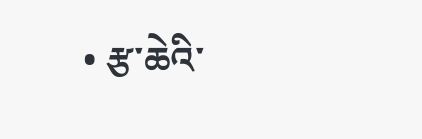• རྩ་ཆེའི་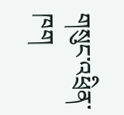གསུང་འཕྲིན་ཁག